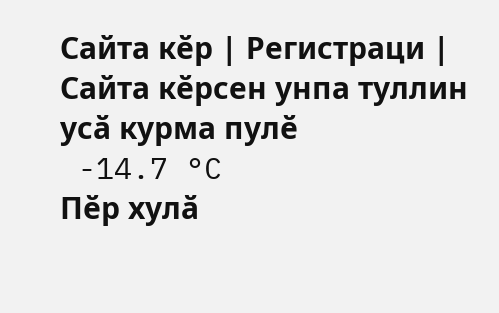Сайта кӗр | Регистраци | Сайта кӗрсен унпа туллин усӑ курма пулӗ
 -14.7 °C
Пӗр хулӑ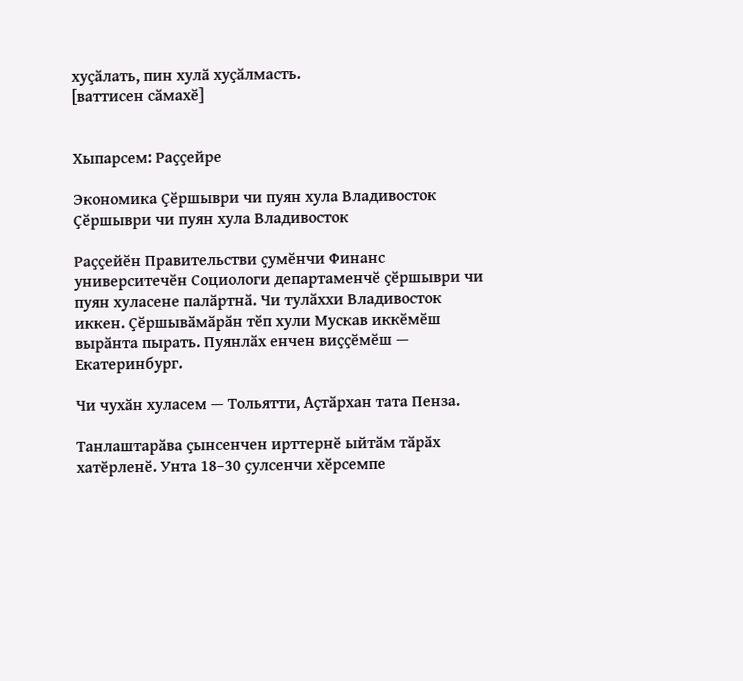хуҫӑлать, пин хулӑ хуҫӑлмасть.
[ваттисен сӑмахӗ]


Хыпарсем: Раҫҫейре

Экономика Ҫӗршыври чи пуян хула Владивосток
Ҫӗршыври чи пуян хула Владивосток

Раҫҫейӗн Правительстви ҫумӗнчи Финанс университечӗн Социологи департаменчӗ ҫӗршыври чи пуян хуласене палӑртнӑ. Чи тулӑххи Владивосток иккен. Ҫӗршывӑмӑрӑн тӗп хули Мускав иккӗмӗш вырӑнта пырать. Пуянлӑх енчен виҫҫӗмӗш — Екатеринбург.

Чи чухӑн хуласем — Тольятти, Аҫтӑрхан тата Пенза.

Танлаштарӑва ҫынсенчен ирттернӗ ыйтӑм тӑрӑх хатӗрленӗ. Унта 18–30 ҫулсенчи хӗрсемпе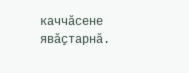каччӑсене явӑҫтарнӑ.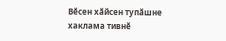Вӗсен хӑйсен тупӑшне хаклама тивнӗ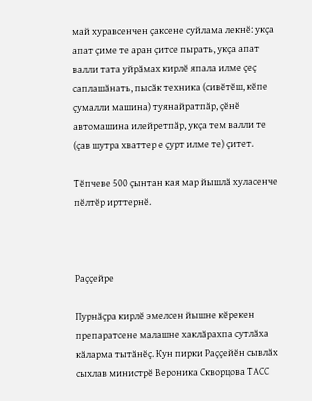май хуравсенчен ҫаксене суйлама лекнӗ: укҫа апат ҫиме те аран ҫитсе пырать, укҫа апат валли тата уйрӑмах кирлӗ япала илме ҫеҫ саплашӑнать, пысӑк техника (сивӗтӗш, кӗпе ҫумалли машина) туянайратпӑр, ҫӗнӗ автомашина илейретпӑр, укҫа тем валли те (ҫав шутра хваттер е ҫурт илме те) ҫитет.

Тӗпчеве 500 ҫынтан кая мар йышлӑ хуласенче пӗлтӗр ирттернӗ.



Раҫҫейре

Пурнӑҫра кирлӗ эмелсен йышне кӗрекен препаратсене малашне хаклӑрахпа сутлӑха кӑларма тытӑнӗҫ. Кун пирки Раҫҫейӗн сывлӑх сыхлав министрӗ Вероника Скворцова ТАСС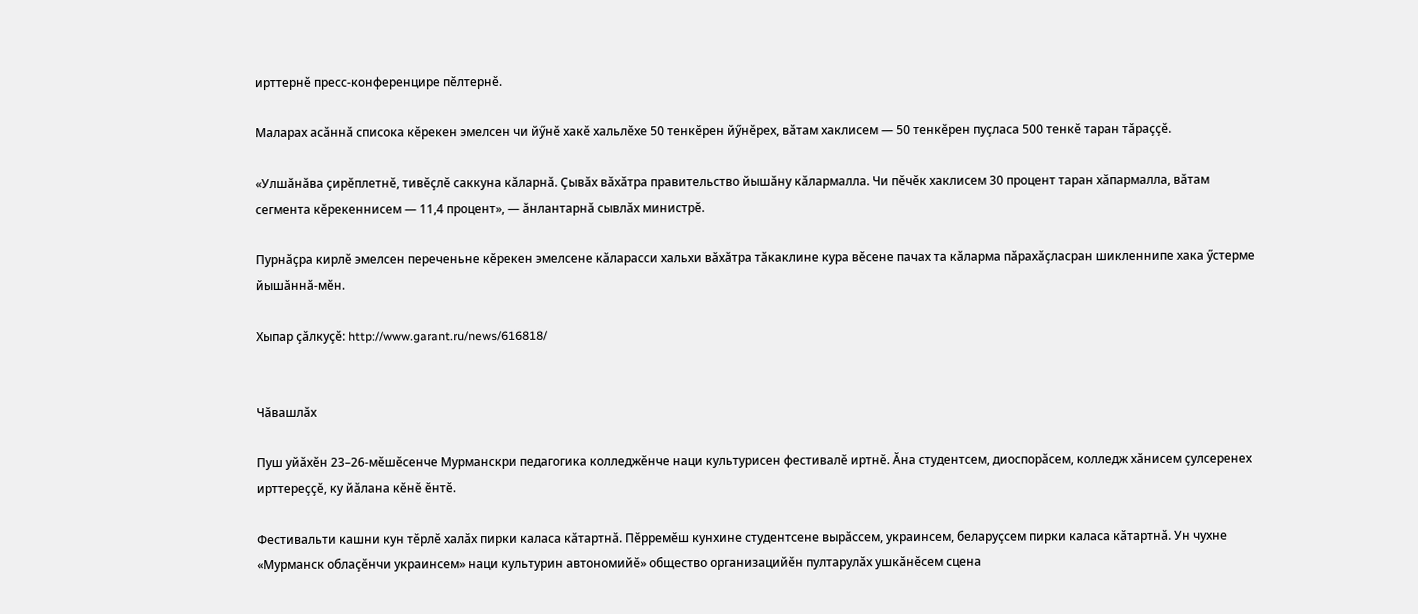ирттернӗ пресс-конференцире пӗлтернӗ.

Маларах асӑннӑ списока кӗрекен эмелсен чи йӳнӗ хакӗ хальлӗхе 50 тенкӗрен йӳнӗрех, вӑтам хаклисем — 50 тенкӗрен пуҫласа 500 тенкӗ таран тӑраҫҫӗ.

«Улшӑнӑва ҫирӗплетнӗ, тивӗҫлӗ саккуна кӑларнӑ. Ҫывӑх вӑхӑтра правительство йышӑну кӑлармалла. Чи пӗчӗк хаклисем 30 процент таран хӑпармалла, вӑтам сегмента кӗрекеннисем — 11,4 процент», — ӑнлантарнӑ сывлӑх министрӗ.

Пурнӑҫра кирлӗ эмелсен переченьне кӗрекен эмелсене кӑларасси хальхи вӑхӑтра тӑкаклине кура вӗсене пачах та кӑларма пӑрахӑҫласран шикленнипе хака ӳстерме йышӑннӑ-мӗн.

Хыпар ҫӑлкуҫӗ: http://www.garant.ru/news/616818/


Чӑвашлӑх

Пуш уйӑхӗн 23–26-мӗшӗсенче Мурманскри педагогика колледжӗнче наци культурисен фестивалӗ иртнӗ. Ӑна студентсем, диоспорӑсем, колледж хӑнисем ҫулсеренех ирттереҫҫӗ, ку йӑлана кӗнӗ ӗнтӗ.

Фестивальти кашни кун тӗрлӗ халӑх пирки каласа кӑтартнӑ. Пӗрремӗш кунхине студентсене вырӑссем, украинсем, беларуҫсем пирки каласа кӑтартнӑ. Ун чухне «Мурманск облаҫӗнчи украинсем» наци культурин автономийӗ» общество организацийӗн пултарулӑх ушкӑнӗсем сцена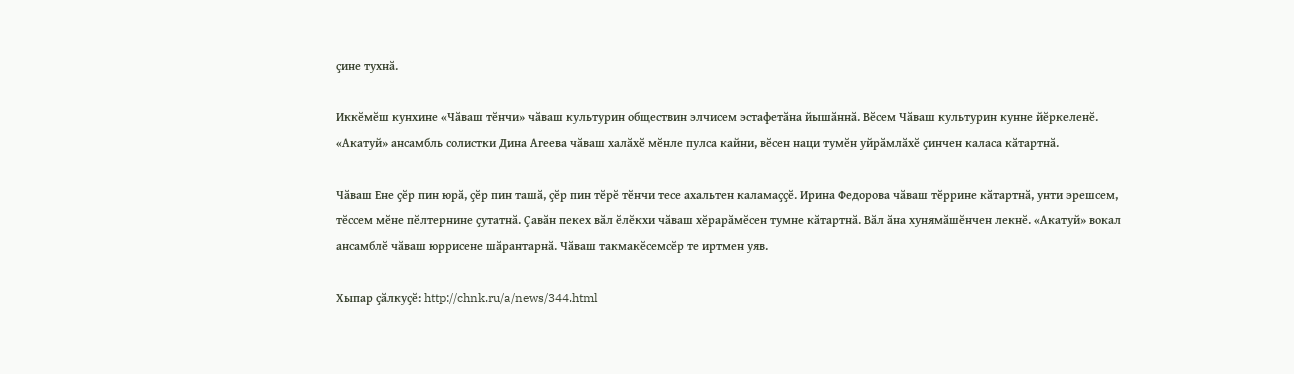ҫине тухнӑ.

Иккӗмӗш кунхине «Чӑваш тӗнчи» чӑваш культурин обществин элчисем эстафетӑна йышӑннӑ. Вӗсем Чӑваш культурин кунне йӗркеленӗ. «Акатуй» ансамбль солистки Дина Агеева чӑваш халӑхӗ мӗнле пулса кайни, вӗсен наци тумӗн уйрӑмлӑхӗ ҫинчен каласа кӑтартнӑ.

Чӑваш Ене ҫӗр пин юрӑ, ҫӗр пин ташӑ, ҫӗр пин тӗрӗ тӗнчи тесе ахальтен каламаҫҫӗ. Ирина Федорова чӑваш тӗррине кӑтартнӑ, унти эрешсем, тӗссем мӗне пӗлтернине ҫутатнӑ. Ҫавӑн пекех вӑл ӗлӗкхи чӑваш хӗрарӑмӗсен тумне кӑтартнӑ. Вӑл ӑна хунямӑшӗнчен лекнӗ. «Акатуй» вокал ансамблӗ чӑваш юррисене шӑрантарнӑ. Чӑваш такмакӗсемсӗр те иртмен уяв.

Хыпар ҫӑлкуҫӗ: http://chnk.ru/a/news/344.html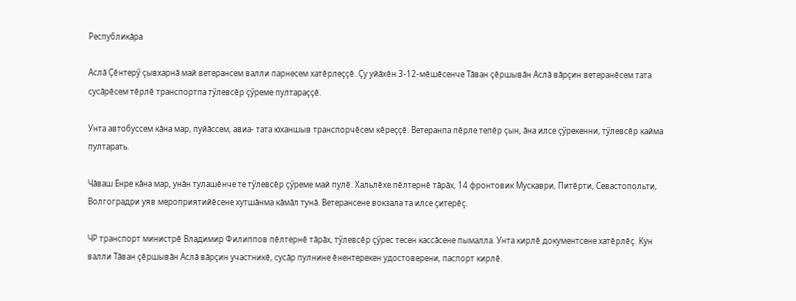Республикӑра

Аслӑ Ҫӗнтерӳ ҫывхарнӑ май ветерансем валли парнесем хатӗрлеҫҫӗ. Ҫу уйӑхӗн 3-12-мӗшӗсенче Тӑван ҫӗршывӑн Аслӑ вӑрҫин ветеранӗсем тата сусӑрӗсем тӗрлӗ транспортпа тӳлевсӗр ҫӳреме пултараҫҫӗ.

Унта автобуссем кӑна мар, пуйӑссем, авиа- тата юханшыв транспорчӗсем кӗреҫҫӗ. Ветеранпа пӗрле тепӗр ҫын, ӑна илсе ҫӳрекенни, тӳлевсӗр кайма пултарать.

Чӑваш Енре кӑна мар, унӑн тулашӗнче те тӳлевсӗр ҫӳреме май пулӗ. Хальлӗхе пӗлтернӗ тӑрӑх, 14 фронтовик Мускаври, Питӗрти, Севастопольти, Волгоградри уяв мероприятийӗсене хутшӑнма кӑмӑл тунӑ. Ветерансене вокзала та илсе ҫитерӗҫ.

ЧР транспорт министрӗ Владимир Филиппов пӗлтернӗ тӑрӑх, тӳлевсӗр ҫӳрес тесен кассӑсене пымалла. Унта кирлӗ документсене хатӗрлӗҫ. Кун валли Тӑван ҫӗршывӑн Аслӑ вӑрҫин участникӗ, сусӑр пулнине ӗнентерекен удостоверени, паспорт кирлӗ.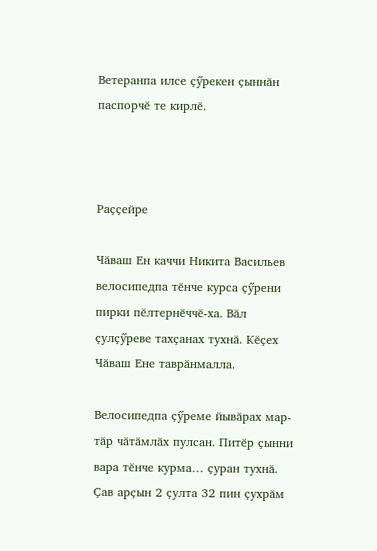Ветеранпа илсе ҫӳрекен ҫыннӑн паспорчӗ те кирлӗ.



Раҫҫейре

Чӑваш Ен каччи Никита Васильев велосипедпа тӗнче курса ҫӳрени пирки пӗлтернӗччӗ-ха. Вӑл ҫулҫӳреве тахҫанах тухнӑ. Кӗҫех Чӑваш Ене таврӑнмалла.

Велосипедпа ҫӳреме йывӑрах мар-тӑр чӑтӑмлӑх пулсан. Питӗр ҫынни вара тӗнче курма… ҫуран тухнӑ. Ҫав арҫын 2 ҫулта 32 пин ҫухрӑм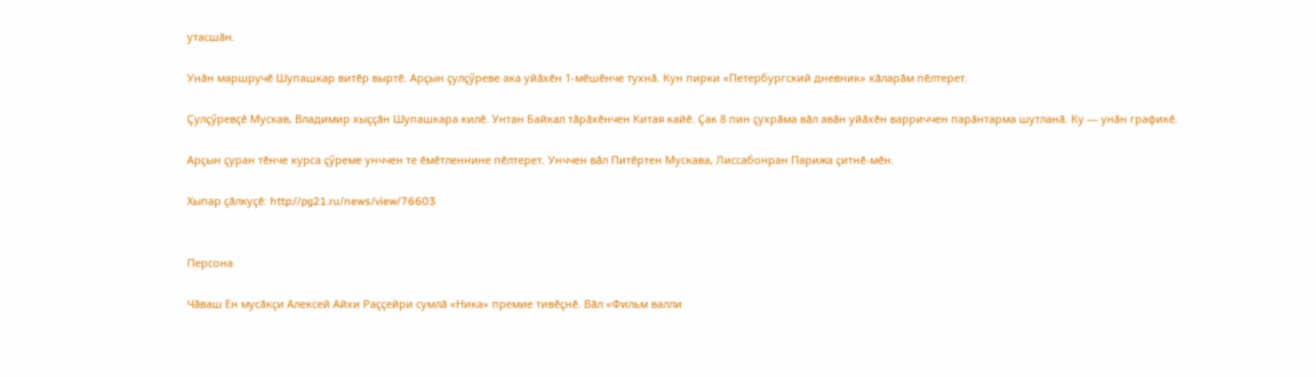утасшӑн.

Унӑн маршручӗ Шупашкар витӗр выртӗ. Арҫын ҫулҫӳреве ака уйӑхӗн 1-мӗшӗнче тухнӑ. Кун пирки «Петербургский дневник» кӑларӑм пӗлтерет.

Ҫулҫӳревҫӗ Мускав, Владимир хыҫҫӑн Шупашкара килӗ. Унтан Байкал тӑрӑхӗнчен Китая кайӗ. Ҫак 8 пин ҫухрӑма вӑл авӑн уйӑхӗн варриччен парӑнтарма шутланӑ. Ку — унӑн графикӗ.

Арҫын ҫуран тӗнче курса ҫӳреме унччен те ӗмӗтленнине пӗлтерет. Унччен вӑл Питӗртен Мускава, Лиссабонран Парижа ҫитнӗ-мӗн.

Хыпар ҫӑлкуҫӗ: http://pg21.ru/news/view/76603


Персона

Чӑваш Ен мусӑкҫи Алексей Айхи Раҫҫейри сумлӑ «Ника» премие тивӗҫнӗ. Вӑл «Фильм валли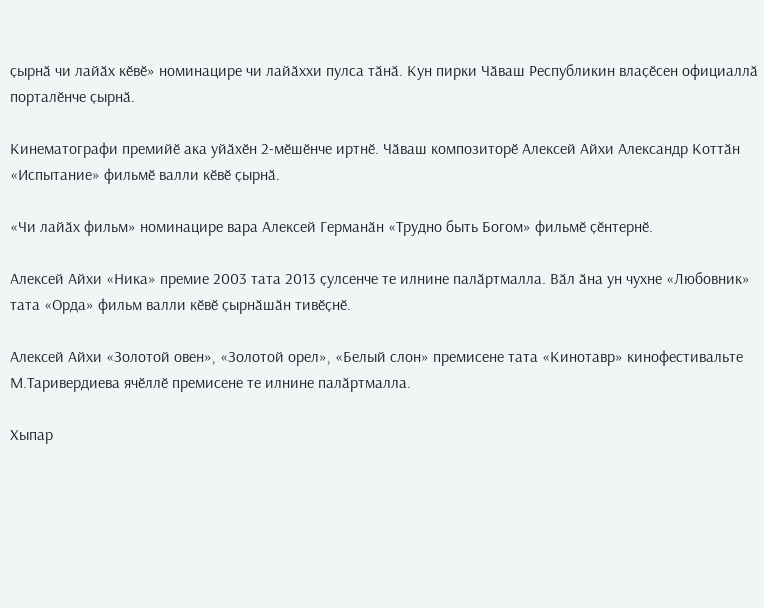ҫырнӑ чи лайӑх кӗвӗ» номинацире чи лайӑххи пулса тӑнӑ. Кун пирки Чӑваш Республикин влаҫӗсен официаллӑ порталӗнче ҫырнӑ.

Кинематографи премийӗ ака уйӑхӗн 2-мӗшӗнче иртнӗ. Чӑваш композиторӗ Алексей Айхи Александр Коттӑн «Испытание» фильмӗ валли кӗвӗ ҫырнӑ.

«Чи лайӑх фильм» номинацире вара Алексей Германӑн «Трудно быть Богом» фильмӗ ҫӗнтернӗ.

Алексей Айхи «Ника» премие 2003 тата 2013 ҫулсенче те илнине палӑртмалла. Вӑл ӑна ун чухне «Любовник» тата «Орда» фильм валли кӗвӗ ҫырнӑшӑн тивӗҫнӗ.

Алексей Айхи «Золотой овен», «Золотой орел», «Белый слон» премисене тата «Кинотавр» кинофестивальте М.Таривердиева ячӗллӗ премисене те илнине палӑртмалла.

Хыпар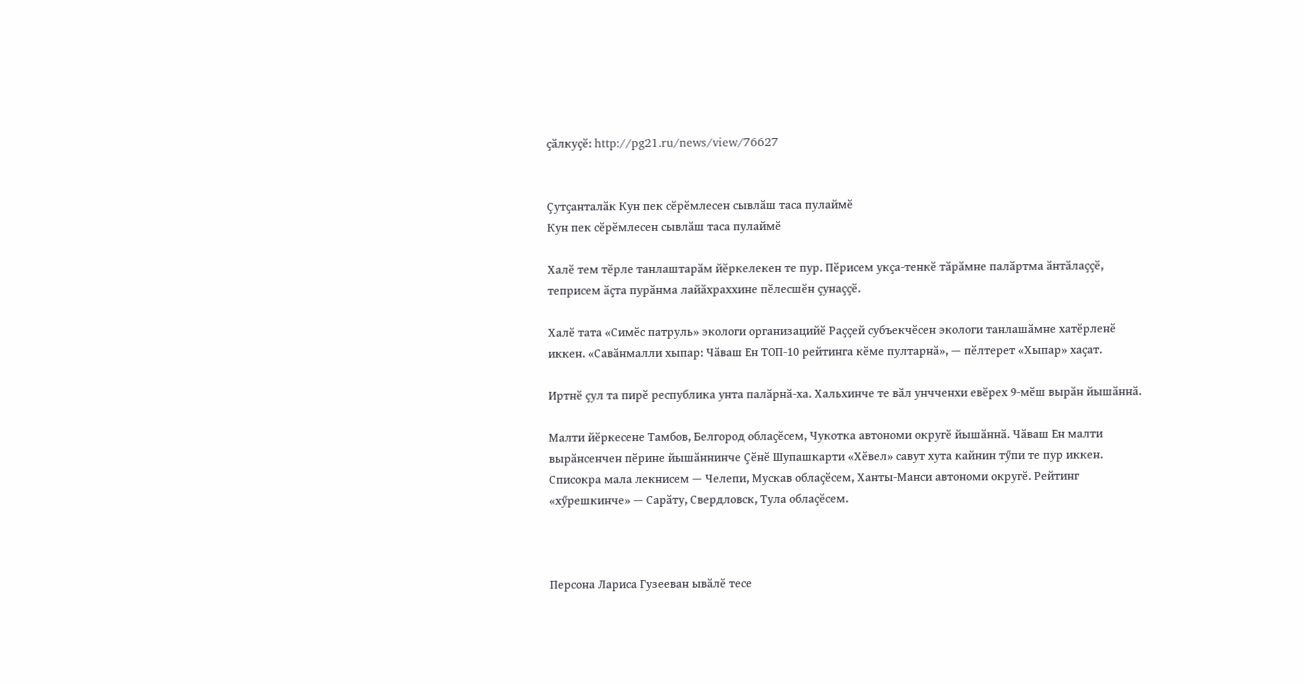ҫӑлкуҫӗ: http://pg21.ru/news/view/76627


Ҫутҫанталӑк Кун пек сӗрӗмлесен сывлӑш таса пулаймӗ
Кун пек сӗрӗмлесен сывлӑш таса пулаймӗ

Халӗ тем тӗрле танлаштарӑм йӗркелекен те пур. Пӗрисем укҫа-тенкӗ тӑрӑмне палӑртма ӑнтӑлаҫҫӗ, теприсем ӑҫта пурӑнма лайӑхраххине пӗлесшӗн ҫунаҫҫӗ.

Халӗ тата «Симӗс патруль» экологи организацийӗ Раҫҫей субъекчӗсен экологи танлашӑмне хатӗрленӗ иккен. «Савӑнмалли хыпар: Чӑваш Ен ТОП-10 рейтинга кӗме пултарнӑ», — пӗлтерет «Хыпар» хаҫат.

Иртнӗ ҫул та пирӗ республика унта палӑрнӑ-ха. Хальхинче те вӑл унчченхи евӗрех 9-мӗш вырӑн йышӑннӑ.

Малти йӗркесене Тамбов, Белгород облаҫӗсем, Чукотка автономи округӗ йышӑннӑ. Чӑваш Ен малти вырӑнсенчен пӗрине йышӑннинче Ҫӗнӗ Шупашкарти «Хӗвел» савут хута кайнин тӳпи те пур иккен. Списокра мала лекнисем — Челепи, Мускав облаҫӗсем, Ханты-Манси автономи округӗ. Рейтинг «хӳрешкинче» — Сарӑту, Свердловск, Тула облаҫӗсем.



Персона Лариса Гузееван ывӑлӗ тесе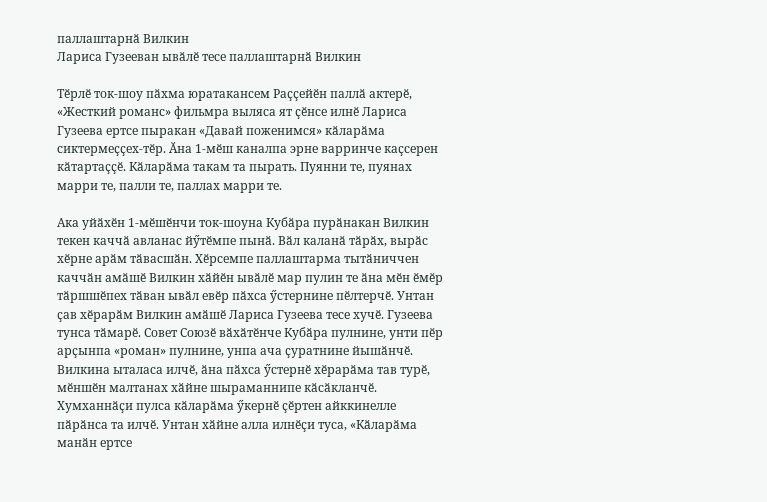паллаштарнӑ Вилкин
Лариса Гузееван ывӑлӗ тесе паллаштарнӑ Вилкин

Тӗрлӗ ток-шоу пӑхма юратакансем Раҫҫейӗн паллӑ актерӗ, «Жесткий романс» фильмра выляса ят ҫӗнсе илнӗ Лариса Гузеева ертсе пыракан «Давай поженимся» кӑларӑма сиктермеҫҫех-тӗр. Ӑна 1-мӗш каналпа эрне варринче каҫсерен кӑтартаҫҫӗ. Кӑларӑма такам та пырать. Пуянни те, пуянах марри те, палли те, паллах марри те.

Ака уйӑхӗн 1-мӗшӗнчи ток-шоуна Кубӑра пурӑнакан Вилкин текен каччӑ авланас йӳтӗмпе пынӑ. Вӑл каланӑ тӑрӑх, вырӑс хӗрне арӑм тӑвасшӑн. Хӗрсемпе паллаштарма тытӑниччен каччӑн амӑшӗ Вилкин хӑйӗн ывӑлӗ мар пулин те ӑна мӗн ӗмӗр тӑршшӗпех тӑван ывӑл евӗр пӑхса ӳстернине пӗлтерчӗ. Унтан ҫав хӗрарӑм Вилкин амӑшӗ Лариса Гузеева тесе хучӗ. Гузеева тунса тӑмарӗ. Совет Союзӗ вӑхӑтӗнче Кубӑра пулнине, унти пӗр арҫынпа «роман» пулнине, унпа ача ҫуратнине йышӑнчӗ. Вилкина ыталаса илчӗ, ӑна пӑхса ӳстернӗ хӗрарӑма тав турӗ, мӗншӗн малтанах хӑйне шыраманнипе кӑсӑкланчӗ. Хумханнӑҫи пулса кӑларӑма ӳкернӗ ҫӗртен айккинелле пӑрӑнса та илчӗ. Унтан хӑйне алла илнӗҫи туса, «Кӑларӑма манӑн ертсе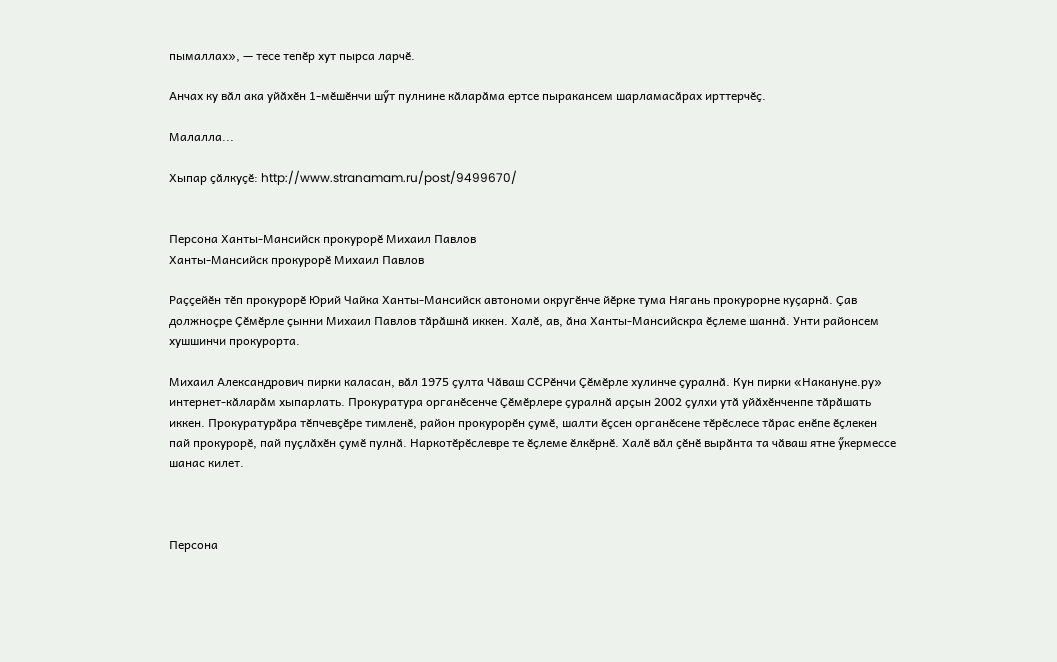пымаллах», — тесе тепӗр хут пырса ларчӗ.

Анчах ку вӑл ака уйӑхӗн 1-мӗшӗнчи шӳт пулнине кӑларӑма ертсе пыракансем шарламасӑрах ирттерчӗҫ.

Малалла...

Хыпар ҫӑлкуҫӗ: http://www.stranamam.ru/post/9499670/


Персона Ханты-Мансийск прокурорӗ Михаил Павлов
Ханты-Мансийск прокурорӗ Михаил Павлов

Раҫҫейӗн тӗп прокурорӗ Юрий Чайка Ханты-Мансийск автономи округӗнче йӗрке тума Нягань прокурорне куҫарнӑ. Ҫав должноҫре Ҫӗмӗрле ҫынни Михаил Павлов тӑрӑшнӑ иккен. Халӗ, ав, ӑна Ханты-Мансийскра ӗҫлеме шаннӑ. Унти районсем хушшинчи прокурорта.

Михаил Александрович пирки каласан, вӑл 1975 ҫулта Чӑваш ССРӗнчи Ҫӗмӗрле хулинче ҫуралнӑ. Кун пирки «Накануне.ру» интернет-кӑларӑм хыпарлать. Прокуратура органӗсенче Ҫӗмӗрлере ҫуралнӑ арҫын 2002 ҫулхи утӑ уйӑхӗнченпе тӑрӑшать иккен. Прокуратурӑра тӗпчевҫӗре тимленӗ, район прокурорӗн ҫумӗ, шалти ӗҫсен органӗсене тӗрӗслесе тӑрас енӗпе ӗҫлекен пай прокурорӗ, пай пуҫлӑхӗн ҫумӗ пулнӑ. Наркотӗрӗслевре те ӗҫлеме ӗлкӗрнӗ. Халӗ вӑл ҫӗнӗ вырӑнта та чӑваш ятне ӳкермессе шанас килет.



Персона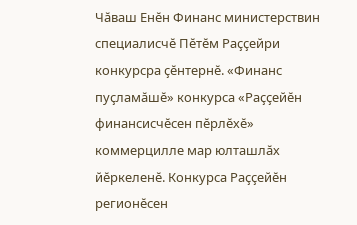Чӑваш Енӗн Финанс министерствин специалисчӗ Пӗтӗм Раҫҫейри конкурсра ҫӗнтернӗ. «Финанс пуҫламӑшӗ» конкурса «Раҫҫейӗн финансисчӗсен пӗрлӗхӗ» коммерцилле мар юлташлӑх йӗркеленӗ. Конкурса Раҫҫейӗн регионӗсен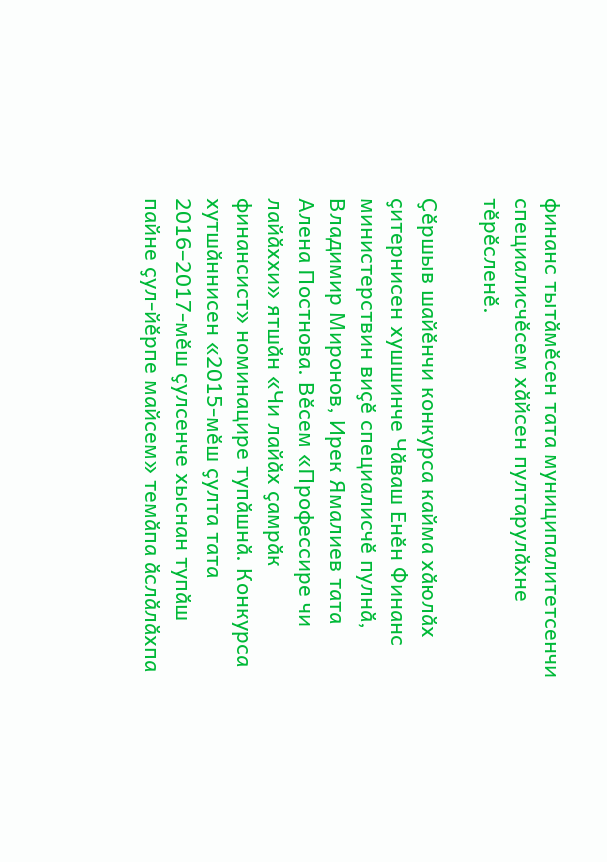финанс тытӑмӗсен тата муниципалитетсенчи специалисчӗсем хӑйсен пултарулӑхне тӗрӗсленӗ.

Ҫӗршыв шайӗнчи конкурса кайма хӑюлӑх ҫитернисен хушшинче Чӑваш Енӗн Финанс министерствин виҫӗ специалисчӗ пулнӑ, Владимир Миронов, Ирек Ямалиев тата Алена Постнова. Вӗсем «Профессире чи лайӑххи» ятшӑн «Чи лайӑх ҫамрӑк финансист» номинацире тупӑшнӑ. Конкурса хутшӑннисен «2015-мӗш ҫулта тата 2016–2017-мӗш ҫулсенче хыснан тупӑш пайне ҫул-йӗрпе майсем» темӑпа ӑслӑлӑхпа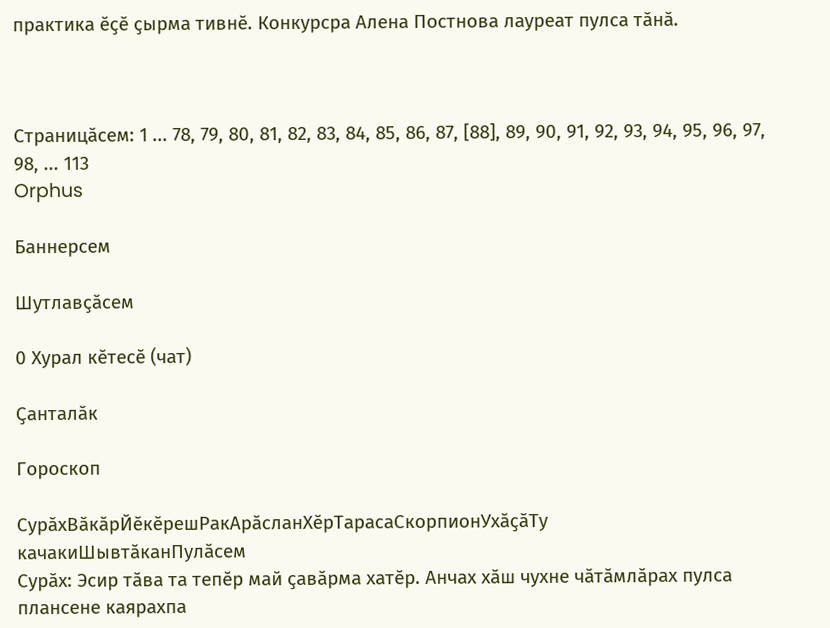практика ӗҫӗ ҫырма тивнӗ. Конкурсра Алена Постнова лауреат пулса тӑнӑ.



Страницӑсем: 1 ... 78, 79, 80, 81, 82, 83, 84, 85, 86, 87, [88], 89, 90, 91, 92, 93, 94, 95, 96, 97, 98, ... 113
Orphus

Баннерсем

Шутлавҫӑсем

0 Хурал кӗтесӗ (чат)

Ҫанталӑк

Гороскоп

СурӑхВӑкӑрЙӗкӗрешРакАрӑсланХӗрТарасаСкорпионУхӑҫӑТу качакиШывтӑканПулӑсем
Сурӑх: Эсир тӑва та тепӗр май ҫавӑрма хатӗр. Анчах хӑш чухне чӑтӑмлӑрах пулса плансене каярахпа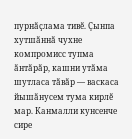пурнӑҫлама тивӗ. Ҫынпа хутшӑннӑ чухне компромисс тупма ӑнтӑрӑр, кашни утӑма шутласа тӑвӑр — васкаса йышӑнусем тума кирлӗ мар. Канмалли кунсенче сире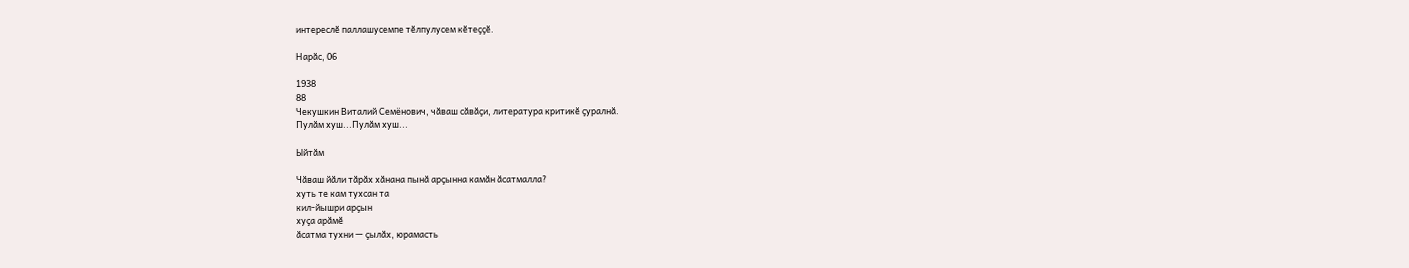интереслӗ паллашусемпе тӗлпулусем кӗтеҫҫӗ.

Нарӑс, 06

1938
88
Чекушкин Виталий Семёнович, чӑваш сӑвӑҫи, литература критикӗ ҫуралнӑ.
Пулӑм хуш...Пулӑм хуш...

Ыйтӑм

Чӑваш йӑли тӑрӑх хӑнана пынӑ арҫынна камӑн ӑсатмалла?
хуть те кам тухсан та
кил-йышри арҫын
хуҫа арӑмӗ
ӑсатма тухни — ҫылӑх, юрамасть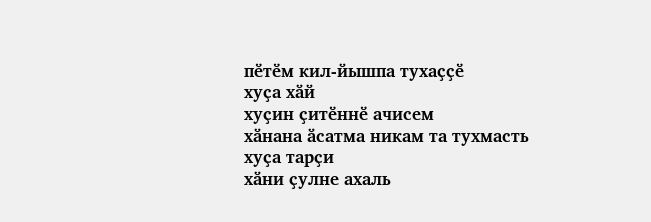пӗтӗм кил-йышпа тухаҫҫӗ
хуҫа хӑй
хуҫин ҫитӗннӗ ачисем
хӑнана ӑсатма никам та тухмасть
хуҫа тарҫи
хӑни ҫулне ахаль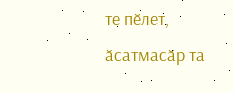те пӗлет, ӑсатмасӑр та